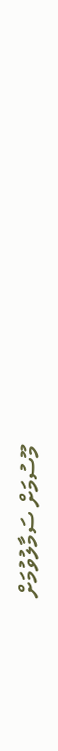މޫސުމަށް ސަމާލުވުމަށް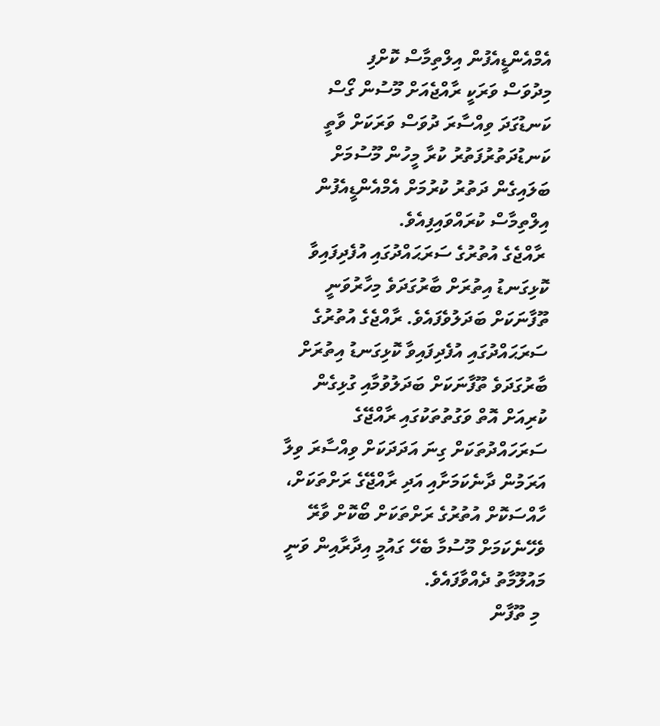އެމްއެންޑީއެފުން އިލްތިމާސް ކޮށްފި
މިދުވަސް ވަރަކީ ރާއްޖެއަށް މޫސުން ގޯސް ކަނޑުގަދަ ވިއްސާރަ ދުވަސް ވަރަކަށް ވާތީ ކަނޑުދަތުރުފަތުރު ކުރާ މީހުން މޫސުމަށް ބަލައިގެން ދަތުރު ކުރުމަށް އެމްއެންޑީއެފުން އިލްތިމާސް ކުރައްވައިފިއެވެ.
 ރާއްޖެގެ އުތުރުގެ ސަރަޙައްދުގައި އުފެދިފައިވާ ކޮޅިގަނޑު އިތުރަށް ބާރުގަދަވެ މިހާރުވަނީ ތޫފާނަކަށް ބަދަލުވެފައެވެ. ރާއްޖެގެ އުތުރުގެ ސަރަޙައްދުގައި އުފެދިފައިވާ ކޮޅިގަނޑު އިތުރަށް ބާރުގަދަވެ ތޫފާނަކަށް ބަދަލުވުމާއި ގުޅިގެން ކުރިއަށް އޮތް ވަގުތުތަކުގައި ރާއްޖޭގެ ސަރަހައްދުތަކަށް ގިނަ އަދަދަކަށް ވިއްސާރަ ވިލާ އަރަމުން ދާނެކަމަށާއި އަދި ރާއްޖޭގެ ރަށްތަކަށް، ހާއްސަކޮށް އުތުރުގެ ރަށްތަކަށް ބޯކޮށް ވާރޭ ވެހޭނެކަމަށް މޫސުމާ ބެހޭ ގައުމީ އިދާރާއިން ވަނީ މައުލޫމާތު ދެއްވާފައެވެ.
 މި ތޫފާން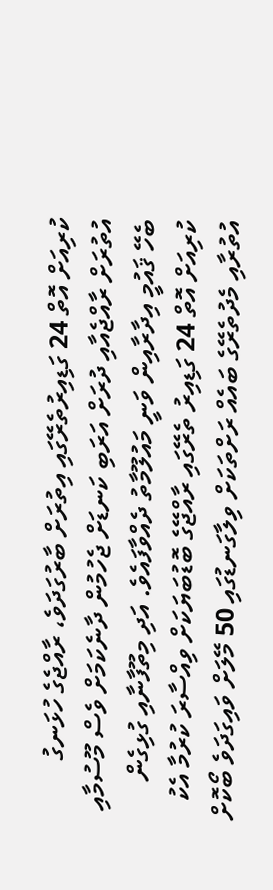ކުރިއަށް އޮތް 24 ގަޑިއިރުތެރޭގައި އިތުރަށް ބާރުގަދަވެ، ރާއްޖެގެ ހުޅަނގު އުތުރަށް ރާއްޖެއާއި ދުރަށް އަރަބި ކަނޑަށް ޖެހުމުން ދާނެކަމަށް ވެސް މޫސުމާއި ބެހޭ ޤައުމީ އިދާރާއިން ވަނީ މައުލޫމާތު ދެއްވާފައެވެ. އަދި މިތޫފާނާއި ގުޅިގެން ކުރިއަށް އޮތް 24 ގަޑިއިރު ތެރޭގައި ރާއްޖޭގެ ބޮޑުބަޔަކަށް ވިއްސާރަ ކުރުމާ އެކު އުތުރާއި މެދުތެރޭގެ ބައެއް ރަށްތަކަށް ވިލާގަނޑުގައި 50 މޭލަށް ވައިގަދަވެ ބޯކޮށް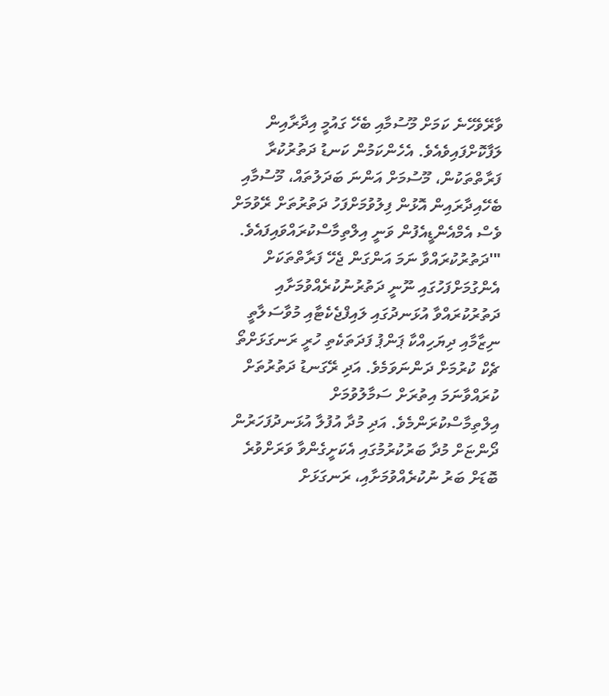ވާރޭވެހޭނެ ކަމަށް މޫސުމާއި ބެހޭ ގައުމީ އިދާރާއިން ލަފާކޮށްފައިވެއެވެ. އެހެންކަމުން ކަނޑު ދަތުރުކުރާ ފަރާތްތަކުން، މޫސުމަށް އަންނަ ބަދަލުތައް، މޫސުމާއި ބެހޭއިދާރައިން އޮޅުން ފިލުވުމަށްފަހު ދަތުރުތަށް ރޭވުމަށް ވެސް އެމްއެންޑީއެފުން ވަނީ އިލްތިމާސްކުރައްވައިފައެވެ.
"'ދަތުރުކުރައްވާ ނަމަ އަންގަން ޖެހޭ ފަރާތްތަކަށް އެންގުމަށްފަހުގައި ނޫނީ ދަތުރުނުކުރެއްވުމަށާއި ދަތުރުކުރައްވާ އުޅަނދުގައި ލައިފްޖެކެޓާއި މުވާސަލާތީ ނިޒާމާއި ދިޔަހިއްކާ ޕަންޕު ފަދަތަކެތި ހުރީ ރަނގަޅަށްތޯ ޗެކް ކުރުމަށް ދަންނަވަމެވެ. އަދި ރޭގަނޑު ދަތުރުތަށް ކުރައްވާނަމަ އިތުރަށް ސަމާލުވުމަށް އިލްތިމާސްކުރަންމެވެ. އަދި މުދާ އުފުލާ އުޅަނދުފަހަރުން ދޯންޏަށް މުދާ ބަރުކުރުމުގައި އެކަށީގެންވާ ވަރަށްވުރެ ބޮޑަށް ބަރު ނުކުރެއްވުމަށާއި، ރަނގަޅަށް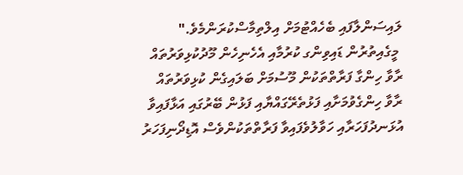ލައިސަންލާފައި ބެހެއްޓުމަށް އިލްތިމާސްކުރަންމެވެ."
 މީގެއިތުރުން ޑައިވިންގ ކުރުމާއި އެހެނިހެން މޫދުކުޅިވަރުތައް ރާވާ ހިންގާ ފަރާތްތަކުން މޫސުމަށް ބަލައިގެން ކުޅިވަރުތައް ރާވާ ހިންގެވުމަށާއި ފަޅުތެރޭގައްޔާއި ފަޅުން ބޭރުގައި އަޅާފައިވާ އުޅަނދުފަހަރާއި ހަވާލުވެފައިވާ ފަރާތްތަކުންވެސް އޮޑިދޯނިފަހަރު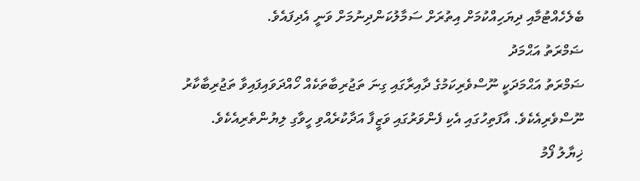ބެލެހެއްޓުމާއި ދިޔަހިއްކުމަށް އިތުރަށް ސަމާލުކަންދިނުމަށް ވަނީ އެދިފައެވެ.
ޟަމްރަތު އަޙްމަދު
ޟަމްރަތު އަޙްމަދަކީ ނޫސްވެރިކަމުގެ ދާއިރާގައި ގިނަ ތަޖުރިބާތަކެއް ހޯއްދަވައިފައިވާ ތަޖުރިބާކާރު ނޫސްވެރިއެކެވެ. އާފަތިހުގައި އެކި ފެންވަރުގައި ވަޒީފާ އަދާކުރެއްވި ހީވާގި ލިޔުންތެރިއެކެވެ.
ޚިޔާލު ފޯމު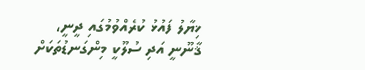ޚިޔާލު ފައުޅު ކުރެއްވުމުގައި ދީނީ، ޤާނޫނީ އަދި ސުލޫކީ މިންގަނޑުތަކަށް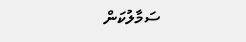ސަމާލުކަން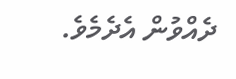ދެއްވުން އެދެމެވެ.